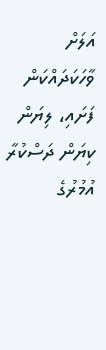އަލަށް ވާހަކަދައްކަން ފަށައި، ލިޔަން ކިޔަން ދަސްކުރާ އުމުރުގެ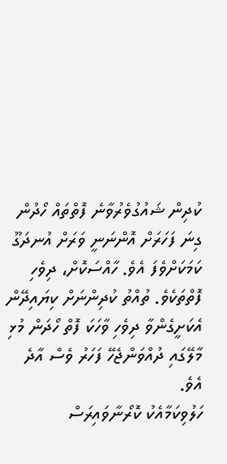ކުދިން ޝައުގުވެރުވާނެ ފޮތްތައް ހޯދުން ގިނަ ފަހަރަށް އޮންނަނީ ވަރަށް އުނދަގޫ ކަމަކަށްވެފަ އެވެ. ހާއްސަކޮށް، ދިވެހި ފޮތްތަކެވެ. ތުއްތު ކުދިންނަށް ކިޔައިދޭން އެކަށީގެންވާ ދިވެހި ވާހަކަ ފޮތް ހޯދަން މުޅި މާލޭގައި ދުއްވަންޖެހޭ ފަހަރު ވެސް އާދެ އެވެ.
ހަލުވިކަމާއެކު ކޮރޯނާވައިރަސް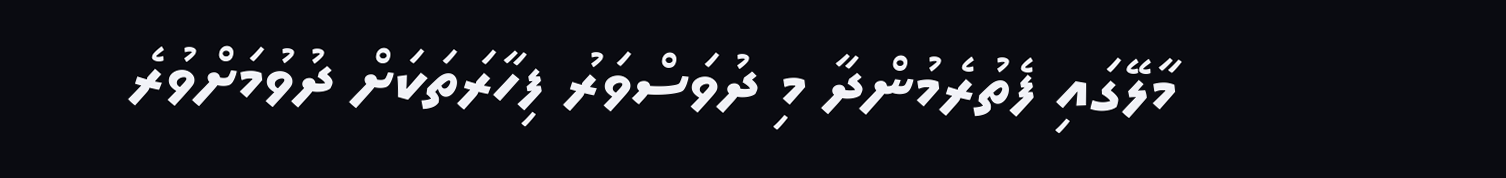މާލޭގައި ފެތުރެމުންދާ މި ދުވަސްވަރު ފިހާރަތަކަށް ދުވުމަށްވުރެ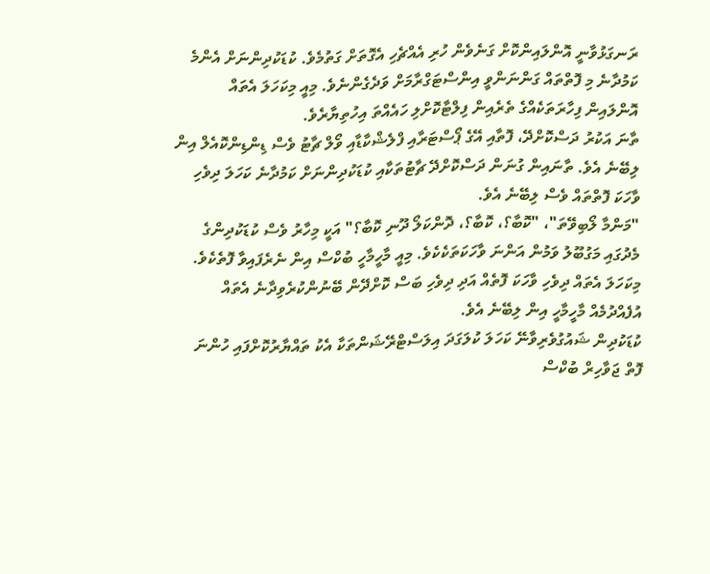ރަނގަޅުވާނީ އޮންލައިންކޮށް ގަނެވެން ހުރި އެއްޗެހި އެގޮތަށް ގަތުމެވެ. ކުޑަކުދިންނަށް އެންމެ ކަމުދާނެ މި ފޮތްތައް ގަންނަންވީ އިންސްޓަގްރާމަށް ވަދެގެންނެވެ. މިއީ މިކަހަލަ އެތައް އޮންލައިން ފިހާރަތަކެއްގެ ތެރެއިން ފިލްޓާކޮށްލި ހައެއްތަ އިހުތިޔާރެވެ.
ތާނަ އަކުރު ދަސްކޮށްދޭ، ފޮތާއި އޭގެ ޕޯސްޓަރާއި ފްލެޝްކާޑާއި ވޯލް ޗާޓު ވެސް ޑިންޑިންކޮއެލް އިން ލިބޭނެ އެވެ. ތާނައިން ގުނަން ދަސްކޮށްދޭ ޗާޓުތަކާއި ކުޑަކުދިންނަށް ކަމުދާނެ ކަހަލަ ދިވެހި ވާހަކަ ފޮތްތައް ވެސް ލިބޭނެ އެވެ.
"މަންމާ ލޯބިވޭތަ"، "ކޮބާ؟، ކޮބާ؟، ދޮންކަލޯ ދޫނި ކޮބާ؟" އަކީ މިހާރު ވެސް ކުޑަކުދިންގެ މެދުގައި މަގުބޫލު ވަމުން އަންނަ ވާހަކަތަކެކެވެ. މިއީ މާހީމާހީ ބުކްސް އިން ނެރެފައިވާ ފޮތެކެވެ. މިކަހަލަ އެތައް ދިވެހި ވާހަކަ ފޮތެއް އަދި ދިވެހި ބަސް ކޮށްދޭން ބޭނުންކުރެވިދާނެ އެތައް އުފެއްދުމެއް މާހީމާހީ އިން ލިބޭނެ އެވެ.
ކުޑަކުދިން ޝައުގުވެރިވާނޭ ކަހަލަ ކުލަގަދަ އިލަސްޓްރޭޝަންތަކާ އެކު ތައްޔާރުކޮށްފައި ހުންނަ ފޮތް ޖަވާހިރް ބުކްސް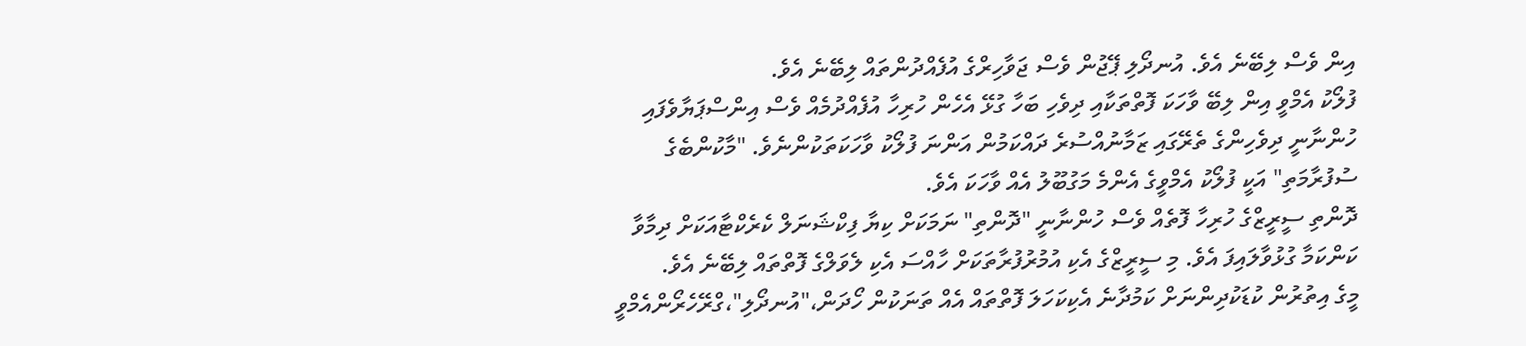އިން ވެސް ލިބޭނެ އެވެ. އުނދޯލި ޕޭޖުން ވެސް ޖަވާހިރްގެ އުފެއްދުންތައް ލިބޭނެ އެވެ.
ފުލޯކު އެމްވީ އިން ލިބޭ ވާހަކަ ފޮތްތަކާއި ދިވެހި ބަހާ ގުޅޭ އެހެން ހުރިހާ އުފެއްދުމެއް ވެސް އިންސްޕަޔާވެފައި ހުންނާނީ ދިވެހިންގެ ތެރޭގައި ޒަމާނުއްސުރެ ދައްކަމުން އަންނަ ފުލޯކު ވާހަކަތަކުންނެވެ. "މާކުންބެގެ ސުފުރާމަތި" އަކީ ފުލޯކު އެމްވީގެ އެންމެ މަގުބޫލު އެއް ވާހަކަ އެވެ.
ދޮންތި ސީރީޒްގެ ހުރިހާ ފޮތެއް ވެސް ހުންނާނީ "ދޮންތި" ނަމަކަށް ކިޔާ ފިކްޝަނަލް ކެރެކްޓާއަކަށް ދިމާވާ ކަންކަމާ ގުޅުވާލައިފަ އެވެ. މި ސީރީޒްގެ އެކި އުމުރުފުރާތަކަށް ހާއްސަ އެކި ލެވަލްގެ ފޮތްތައް ލިބޭނެ އެވެ.
މީގެ އިތުރުން ކުޑަކުދިންނަށް ކަމުދާނެ އެކިކަހަލަ ފޮތްތައް އެއް ތަނަކުން ހޯދަން،"އުނދޯލި"،ގްރޭހެރޯންއެމްވީ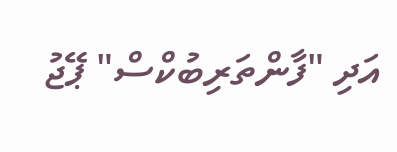އަދި "ފާންތަރިބުކްސް" ޕޭޖު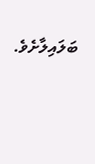ބަލައިލާށެވެ.